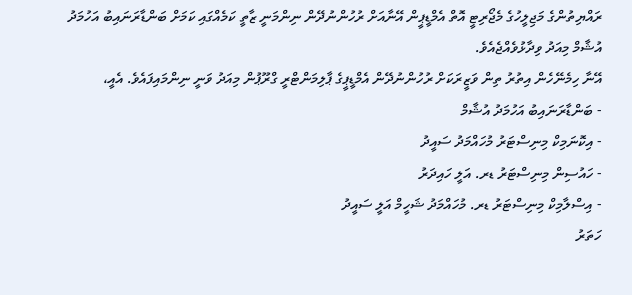ރައްޔިތުންގެ މަޖިލީހުގެ މެޖޯރިޓީ އޮތް އެމްޑީޕީން އޭނާއަށް ރުހުންނުދޭން ނިންމަނީ ޒާތީ ކަމެއްގައި ކަމަށް ބަންޑާރަނައިބު އަހުމަދު އުޝާމް މިއަދު ވިދާޅުވެއްޖެއެވެ.
އޭނާ ހިމެނޭހެން އިތުރު ތިން ވަޒީރަކަށް ރުހުންނުދޭން އެމްޑީޕީގެ ޕާލިމަންޓްރީ ގްރޫޕުން މިއަދު ވަނީ ނިންމައިފައެވެ. އެއީ،
- ބަންޑާރަނައިބު އަހުމަދު އުޝާމް
- އިކޮނަމިކް މިނިސްޓަރު މުހައްމަދު ސައީދު
- ހައުސިން މިނިސްޓަރު ޑރ. އަލީ ހައިދަރު
- އިސްލާމިކް މިނިސްޓަރު ޑރ. މުހައްމަދު ޝަހީމް އަލީ ސައީދު
ހަތަރު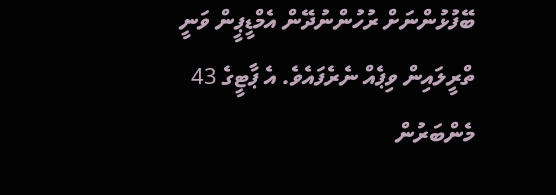ބޭފުޅުންނަށް ރުހުންނުދޭން އެމްޑީޕީން ވަނީ ތްރީލައިން ވިޕެއް ނެރެފައެވެ. އެ ޕާޓީގެ 43 މެންބަރުން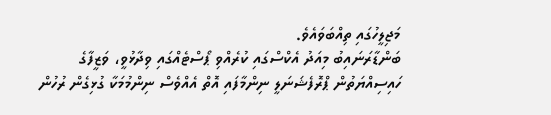މަޖިލީހުގައި ތިއްބަވައެވެ.
ބަންޑާރަނައިބު މިއަދު އެކްސްގައި ކުރެއްވި ޕޯސްޓެއްގައި ވިދާޅުވީ، ވަޒީފާގެ ހައިސިއްޔަތުން ޕްރޮފެޝަނަލީ ނިންމާފައި އޮތް އެއްވެސް ނިންމުމަކާ ގުޅިގެން ރުހުން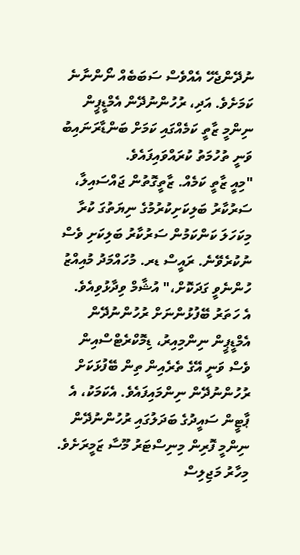ނުދޭންޖެހޭ އެއްވެސް ސަބަބެއް ނޯންނާނެ ކަމަށެވެ. އަދި، ރުހުންނުދޭން އެމްޑީޕީން ނިންމީ ޒާތީ ކަމެއްގައި ކަމަށް ބަންޑާރަނައިބު ވަނީ ތުހުމަތު ކުރައްވައިފައެވެ.
"މިއީ ޒާތީ ކަމެއް. ޒާތީގޮތުން ޖައްސައިލާ، ސަރުކާރު ބަލިކަށިކުރުމުގެ ނިޔަތުގަ ކުރާ މިކަހަލަ ކަންކަމުން ސަރުކާރު ބަލިކަށި ވެސް ނުކުރެވޭނެ. ރައީސް ޑރ. މުހައްމަދު މުއިއްޒު ހުންނެވީ ގަދަކޮށް،" އުޝާމް ވިދާޅުވިއެވެ.
އެ ހަތަރު ބޭފުޅުންނަށް ރުހުންނުދޭން އެމްޑީޕީން ނިންމިއިރު، ޑިމޮކްރެޓްސްއިން ވެސް ވަނީ އޭގެ ތެރެއިން ތިން ބޭފުޅަކަށް ރުހުންނުދޭން ނިންމައިފައެވެ. އެކަމަކު، އެ ޕާޓީން ސައީދުގެ ބަދަލުގައި ރުހުންނުދޭން ނިންމީ ފޮރިން މިނިސްޓަރު މޫސާ ޒަމީރަށެވެ.
މިހާރު މަޖިލިސް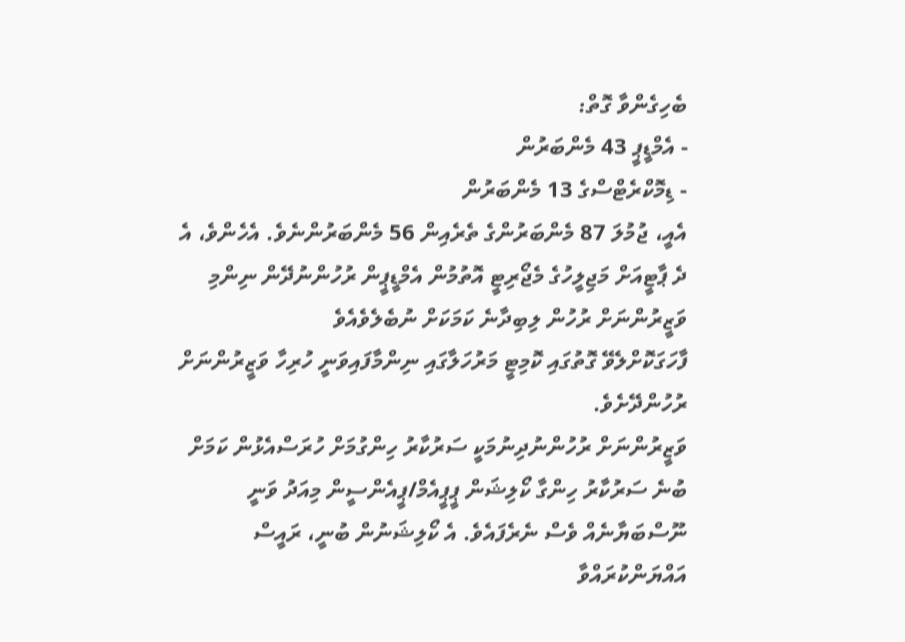ބެހިގެންވާ ގޮތް:
- އެމްޑީޕީ 43 މެންބަރުން
- ޑިމޮކްރެޓްސްގެ 13 މެންބަރުން
އެއީ، ޖުމުލަ 87 މެންބަރުންގެ ތެރެއިން 56 މެންބަރުންނެވެ. އެހެންވެ، އެ ދެ ޕާޓީއަށް މަޖިލީހުގެ މެޖޯރިޓީ އޮތުމުން އެމްޑީޕީން ރުހުންނުދޭން ނިންމި ވަޒީރުންނަށް ރުހުން ލިބިދާނެ ކަމަކަށް ނުބެލެވެއެވެ
ފާހަގަކޮށްލެވޭ ގޮތުގައި ކޮމިޓީ މަރުހަލާގައި ނިންމާފައިވަނީ ހުރިހާ ވަޒީރުންނަށް ރުހުންދޭށެވެ.
ވަޒީރުންނަށް ރުހުންނުދިނުމަކީ ސަރުކާރު ހިންގުމަށް ހުރަސްއެޅުން ކަމަށް ބުނެ ސަރުކާރު ހިންގާ ކޯލިޝަން ޕީޕީއެމް/ޕީއެންސީން މިއަދު ވަނީ ނޫސްބަޔާނެއް ވެސް ނެރެފައެވެ. އެ ކޯލިޝަނުން ބުނީ، ރައީސް އައްޔަންކުރައްވާ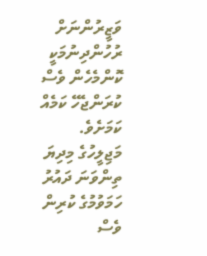ވަޒީރުންނަށް ރުހުންދިނުމަކީ ކޮންމެހެން ވެސް ކުރަންޖެހޭ ކަމެއް ކަމަށެވެ.
މަޖިލީހުގެ މިދިޔަ ތިންވަނަ ދައުރު ހަމަވުމުގެ ކުރިން ވެސް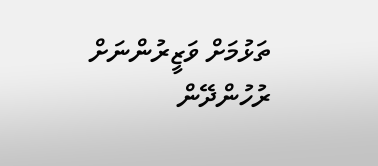ތަޅުމަށް ވަޒީރުންނަށް ރުހުންދޭން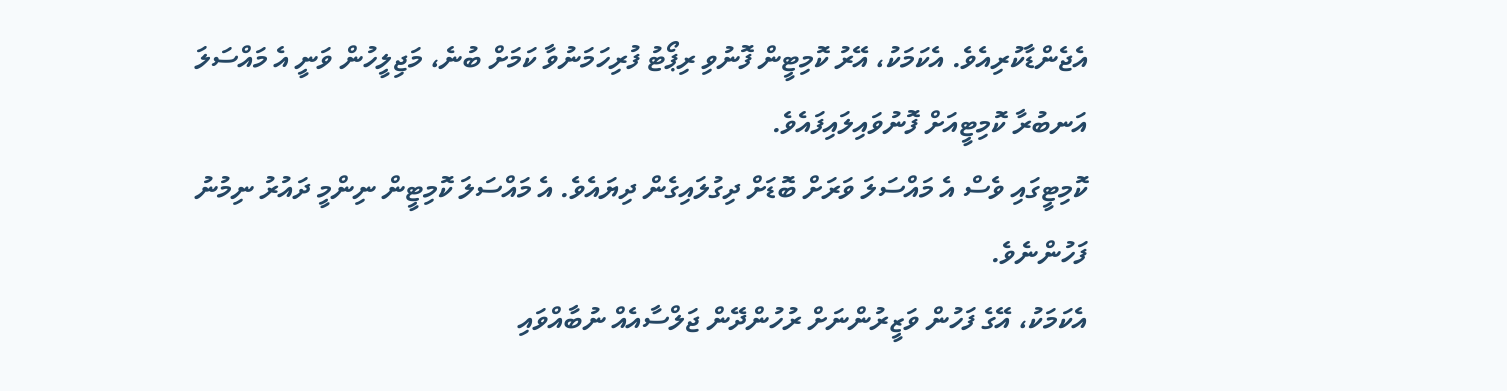އެޖެންޑާކުރިއެވެ. އެކަމަކު، އޭރު ކޮމިޓީން ފޮނުވި ރިޕޯޓު ފުރިހަމަނުވާ ކަމަށް ބުނެ، މަޖިލީހުން ވަނީ އެ މައްސަލަ އަނބުރާ ކޮމިޓީއަށް ފޮނުވައިލައިފައެވެ.
ކޮމިޓީގައި ވެސް އެ މައްސަލަ ވަރަށް ބޮޑަށް ދިގުލައިގެން ދިޔައެވެ. އެ މައްސަލަ ކޮމިޓީން ނިންމީ ދައުރު ނިމުނު ފަހުންނެވެ.
އެކަމަކު، އޭގެ ފަހުން ވަޒީރުންނަށް ރުހުންދޭން ޖަލްސާއެއް ނުބާއްވައި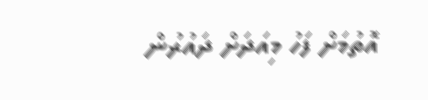އޮތުމަށް ފަހު މިއަދަށް ދައުރުން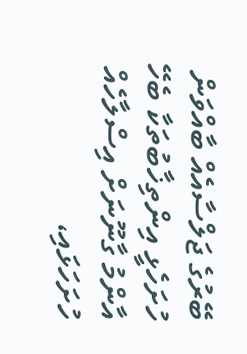ބޭރުގެ ޖަލްސާއެއް ބާއްވަން ހުށަހެޅީ އިންތިޚާބުތަކާ ބެހޭ އާންމު ގާނޫނަށް އިސްލާހެއް ހުށަހަޅައި،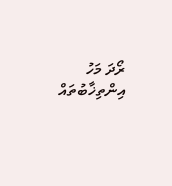ރޯދަ މަހު އިންތިޚާބުތައް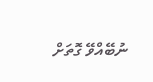ނުބޭއްވޭ ގޮތަށް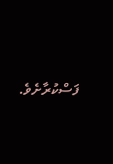ފަސްކުރާށެވެ.